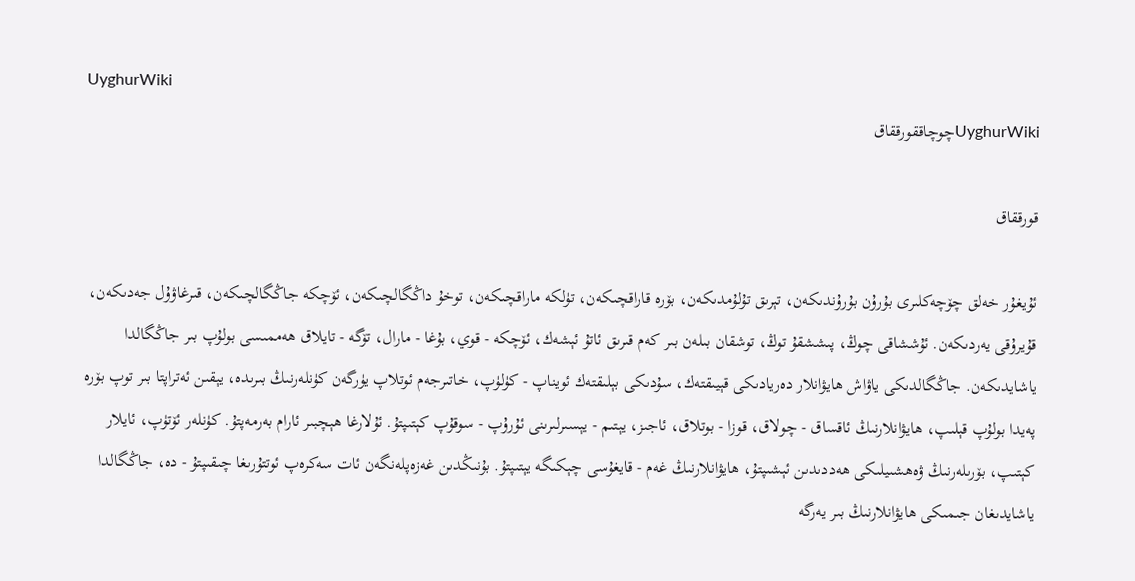UyghurWiki
UyghurWikiچوچاققورققاق

قورققاق

ئۇيغۇر خەلق چۆچەكلىرى بۇرۇن بۇرۇندىكەن، تېرىق تۇلۇمدىكەن، بۆرە قاراقچىكەن، تۈلكە ماراقچىكەن، توخۇ داڭگالچىكەن، ئۆچكە جاڭگالچىكەن، قىرغاۋۇل جەدىكەن، قۇيرۇقى يەردىكەن. ئۇششاقى چوڭ، پىششقۇ توڭ، توشقان بىلەن بىر كەم قىرىق ئاتۇ ئېشەك، ئۆچكە - قوي، بۇغا - مارال، تۆگە - تايلاق ھەممىسى بولۇپ بىر جاڭگالدا ياشايدىكەن. جاڭگالدىكى ياۋاش ھايۋانلار دەريادىكى قېيىقتەك، سۇدىكى بېلىقتەك ئويناپ - كۈلۈپ، خاتىرجەم ئوتلاپ يۈرگەن كۈنلەرنىڭ بىرىدە، يېقىن ئەتراپتا بىر توپ بۆرە پەيدا بولۇپ قېلىپ، ھايۋانلارنىڭ ئاقساق - چولاق، قوزا - بوتلاق، ئاجىز، يېتىم - يېسىرلىرىنى ئۇرۇپ - سوقۇپ كېتىپتۇ. ئۇلارغا ھېچبىر ئارام بەرمەپتۇ. كۈنلەر ئۆتۈپ، ئايلار كېتىپ، بۆرىلەرنىڭ ۋەھشىيلىكى ھەددىدىن ئېشىپتۇ، ھايۋانلارنىڭ غەم - قايغۇسى چېكىگە يېتىپتۇ. بۇنىڭدىن غەزەپلەنگەن ئات سەكرەپ ئوتتۇرىغا چىقىپتۇ - دە، جاڭگالدا ياشايدىغان جىمىكى ھايۋانلارنىڭ بىر يەرگە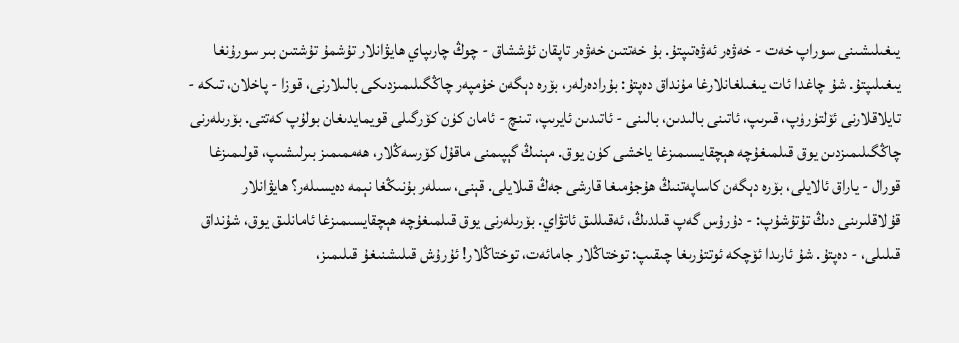يىغىلىشىنى سوراپ خەت - خەۋەر ئەۋەتىپتۇ. بۇ خەتتىن خەۋەر تاپقان ئۇششاق - چوڭ چارىپاي ھايۋانلار تۇشمۇ تۇشتىن بىر سورۇنغا يىغىلىپتۇ. شۇ چاغدا ئات يىغىلغانلارغا مۇنداق دەپتۇ: بۇرادەرلەر، بۆرە دېگەن خۇمپەر چاڭگىلىمىزدىكى بالىلارنى، قوزا - پاخلان، تىكە - تايلاقلارنى ئۆلتۈرۈپ، قىرىپ، ئاتىنى بالىدىن، بالىنى - ئاتىدىن ئايرىپ، تىنچ - ئامان كۈن كۆرگىلى قويمايدىغان بولۇپ كەتتى. بۆرىلەرنى چاڭگىلىمىزدىن يوق قىلمىغۇچە ھېچقايسىمىزغا ياخشى كۈن يوق. مېنىڭ گېپىمنى ماقۇل كۆرسەڭلار، ھەممىمىز بىرلىشىپ، قولىمىزغا قورال - ياراق ئالايلى، بۆرە دېگەن كاساپەتنىڭ ھۇجۇمىغا قارشى جەڭ قىلايلى. قېنى، سىلەر بۇنىڭغا نېمە دەيسىلەر؟ ھايۋانلار قۇلاقلىرىنى دىڭ تۇتۇشۇپ: - دۇرۇس گەپ قىلدىڭ، ئەقىللىق ئاتۋاي. بۆرىلەرنى يوق قىلمىغۇچە ھېچقايسىمىزغا ئامانلىق يوق، شۇنداق قىلىلى، - دەپتۇ. شۇ ئارىدا ئۆچكە ئوتتۇرىغا چىقىپ: توختاڭلار جامائەت، توختاڭلار! ئۇرۇش قىلىشنىغۇ قىلىمىز،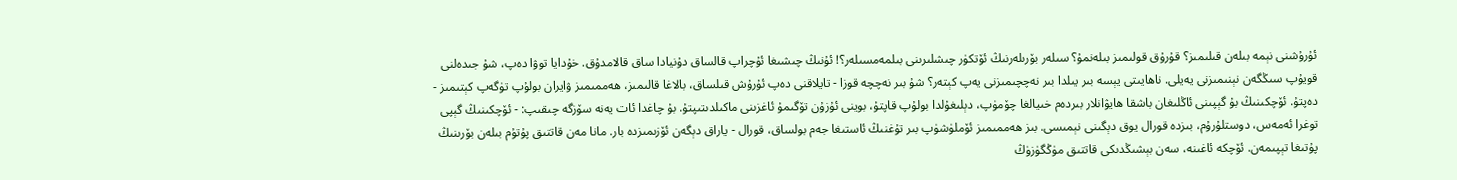ئۇرۇشنى نېمە بىلەن قىلىمىز؟ قۇرۇق قولىمىز بىلەنمۇ؟ سىلەر بۆرىلەرنىڭ ئۆتكۈر چىشلىرىنى بىلمەمسىلەر؟! ئۇنىڭ چىشىغا ئۇچراپ قالساق دۇنيادا ساق قالامدۇق. خۇدايا توۋا دەپ، شۇ جىدەلنى قويۇپ سىڭگەن نېنىمىزنى يەيلى. ناھايىتى يېسە بىر يىلدا بىر نەچچىمىزنى يەپ كېتەر؟ شۇ بىر نەچچە قوزا - تايلاقنى دەپ ئۇرۇش قىلساق، بالاغا قالىمىز، ھەممىمىز ۋايران بولۇپ تۈگەپ كېتىمىز - دەپتۇ. ئۆچكىنىڭ بۇ گېپىنى ئاڭلىغان باشقا ھايۋانلار بىردەم خىيالغا چۆمۈپ، دېلىغۇلدا بولۇپ قاپتۇ، بوينى ئۇزۇن تۆگىمۇ ئاغزىنى ماكىلدىتىپتۇ. بۇ چاغدا ئات يەنە سۆزگە چىقىپ: - ئۆچكىنىڭ گېپى توغرا ئەمەس، دوستلۇرۇم، بىزدە قورال يوق دېگىنى نېمىسى. بىز ھەممىمىز ئۆملۈشۈپ بىر تۇغنىڭ ئاستىغا جەم بولساق، قورال - ياراق دېگەن ئۆزىمىزدە بار. مانا مەن قاتتىق پۇتۇم بىلەن بۆرىنىڭ پۇتىغا تېپىمەن. ئۆچكە ئاغىنە، سەن بېشىڭدىكى قاتتىق مۈڭگۈزۈڭ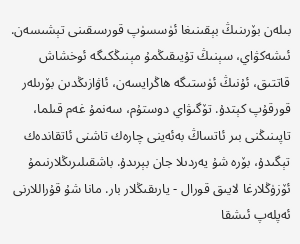بىلەن بۆرىنىڭ بېقىنىغا ئۈسسۈپ قورسىقىنى تېشىسەن. ئىشەكۋاي، سېنىڭ تۇيىقىڭمۇ مېنىڭكىگە ئوخشاش قاتتىق، ئۇنىڭ ئۈستىگە ھاڭرايسەن، ئاۋازىڭدىن بۆرىلەر قورقۇپ كېتدۇ. تۆگىۋاي دوستۇم، سەنمۇ غەم قىلما، تاپىنىڭنى بىر ئاتساڭ بەئەينى چارەك تاشنى ئاتقاندەك تېگىدۇ، بۆرە شۇ يەردىلا جان بېرىدۇ. باشقىلىرىڭلارنىمۇ ئۆزۈڭلارغا لايىق قورال - يارىقىڭلار بار. مانا شۇ قۇراللارنى ئەپلەپ ئىشقا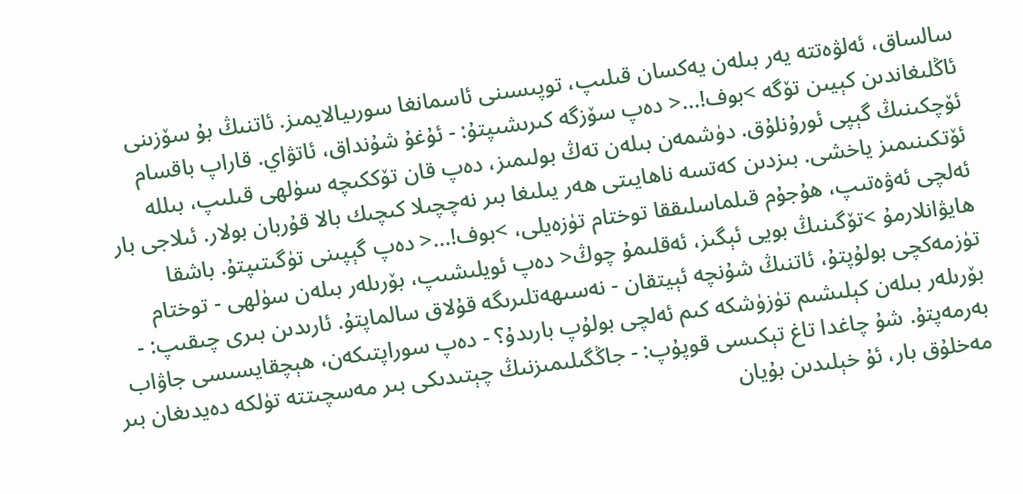سالساق، ئەلۋەتتە يەر بىلەن يەكسان قىلىپ، توپىسىنى ئاسمانغا سورىيالايمىز. ئاتنىڭ بۇ سۆزىنى ئاڭلىغاندىن كېيىن تۆگە >بوف!...< دەپ سۆزگە كىرىشىپتۇ: - ئۇغۇ شۇنداق، ئاتۋاي. قاراپ باقسام ئۆچكىنىڭ گېپى ئورۇنلۇق. دۈشمەن بىلەن تەڭ بولىمىز، دەپ قان تۆككىچە سۈلھى قىلىپ، بىللە ئۆتكىنىمىز ياخشى. بىزدىن كەتسە ناھايىتى ھەر يىلىغا بىر نەچچىلا كىچىك بالا قۇربان بولار. ئىلاجى بار ئەلچى ئەۋەتىپ، ھۇجۇم قىلماسلىققا توختام تۈزەيلى، >بوف!...< دەپ گېپىنى تۈگىتىپتۇ. باشقا ھايۋانلارمۇ >تۆگىنىڭ بويى ئېگىز، ئەقلىمۇ چوڭ< دەپ ئويلىشىپ، بۆرىلەر بىلەن سۈلھى - توختام تۈزمەكچى بولۇپتۇ، ئاتنىڭ شۇنچە ئېيتقان - نەسىھەتلىرىگە قۇلاق سالماپتۇ. ئارىدىن بىرى چىقىپ: - بۆرىلەر بىلەن كېلىشىم تۈزۈشكە كىم ئەلچى بولۇپ بارىدۇ؟ - دەپ سوراپتىكەن، ھېچقايسىسى جاۋاب بەرمەپتۇ. شۇ چاغدا تاغ تېكىسى قوپۇپ: - جاڭگىلىمىزنىڭ چېتىدىكى بىر مەسچىتتە تۈلكە دەيدىغان بىر مەخلۇق بار، ئۇ خېلىدىن بۇيان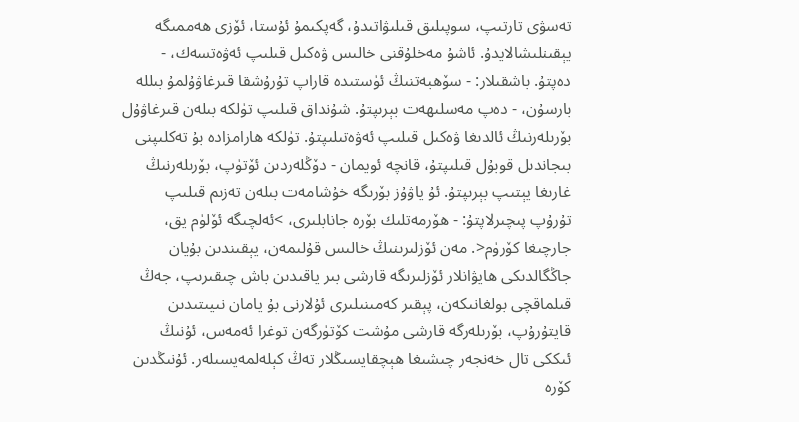تەسۋى تارتىپ، سوپىلىق قىلىۋاتىدۇ، گەپكىمۇ ئۇستا، ئۆزى ھەممىگە يېقىنلىشالايدۇ. ئاشۇ مەخلۇقنى خالىس ۋەكىل قىلىپ ئەۋەتسەك، - دەپتۇ. باشقىلار: - سۆھبەتنىڭ ئۈستىدە قاراپ تۇرۇشقا قىرغاۋۇلمۇ بىللە بارسۇن، - دەپ مەسلىھەت بېرىپتۇ. شۇنداق قىلىپ تۈلكە بىلەن قىرغاۋۇل بۆرىلەرنىڭ ئالدىغا ۋەكىل قىلىپ ئەۋەتىلىپتۇ. تۈلكە ھارامزادە بۇ تەكلىپنى بىجاندىل قوبۇل قىلىپتۇ، قانچە ئويمان - دۆڭلەردىن ئۆتۈپ، بۆرىلەرنىڭ غارىغا يېتىپ بېرىپتۇ. ئۇ ياۋۇز بۆرىگە خۇشامەت بىلەن تەزىم قىلىپ تۇرۇپ پىچىرلاپتۇ: - ھۆرمەتلىك بۆرە جانابلىرى، >ئەلچىگە ئۆلۈم يق، جارچىغا كۆرۈم<. مەن ئۆزلىرىنىڭ خالىس قۇلىمەن، يېقىندىن بۇيان جاڭگالدىكى ھايۋانلار ئۆزلىرىگە قارشى بىر ياقىدىن باش چىقىرىپ، جەڭ قىلماقچى بولغانىكەن، پېقىر كەمىنىلىرى ئۇلارنى بۇ يامان نىيىتىدىن قايتۇرۇپ، بۆرىلەرگە قارشى مۇشت كۆتۈرگەن توغرا ئەمەس، ئۇنىڭ ئىككى تال خەنجەر چىشىغا ھېچقايسىڭلار تەڭ كېلەلمەيسىلەر. ئۇنىڭدىن كۆرە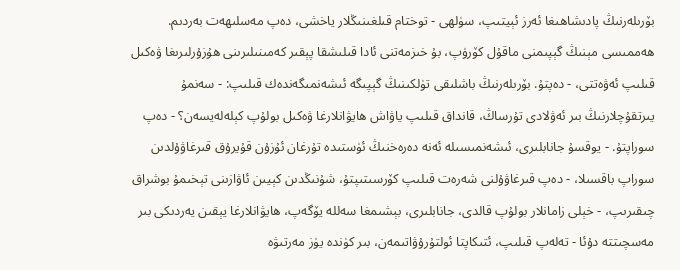بۆرىلەرنىڭ پادىشاھىغا ئەرز ئېيتىپ، سۈلھى - توختام قىلغىنىڭلار ياخشى، دەپ مەسلىھەت بەردىم. ھەممىسى مېنىڭ گېپىمنى ماقۇل كۆرۈپ، بۇ خىزمەتنى ئادا قىلىشقا پېقىر كەمىنىلىرىنى ھۇزۇرلىرىغا ۋەكىل قىلىپ ئەۋەتتى، - دەپتۇ. بۆرىلەرنىڭ باشلىقى تۈلكىنىڭ گېپىگە ئىشەنمىگەندەك قىلىپ: - سەنمۇ يىرتقۇچلارنىڭ بىر ئەۋلادى تۇرساڭ، قانداق قىلىپ ياۋاش ھايۋانلارغا ۋەكىل بولۇپ كېلەلەيسەن؟ - دەپ سوراپتۇ. - يوقسۇ جانابلىرى، ئىشەنمىسىلە ئەنە دەرەخنىڭ ئۈستىدە تۇرغان ئۇزۇن قۇيرۇق قىرغاۋۇلدىن سوراپ باقسىلا، - دەپ قىرغاۋۇلنى شەرەت قىلىپ كۆرسىتىپتۇ، شۇنىڭدىن كېيىن ئاۋازىنى تېخىمۇ بوشراق چىقىرىپ، - خېلى زامانلار بولۇپ قالدى، جانابلىرى، بېشىمغا سەللە يۆگەپ، ھايۋانلارغا يېقىن يەردىكى بىر مەسچىتتە دۇئا - تەلەپ قىلىپ، ئتىكاپتا ئولتۇرۇۋاتىمەن، بىر كۈندە يۈز مەرتىۋە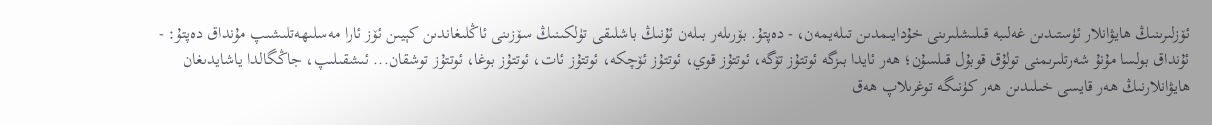ئۆزلىرىنىڭ ھايۋانلار ئۈستىدىن غەلىبە قىلىشلىرىنى خۇدايىمدىن تىلەيمەن، - دەپتۇ. بۆرىلەر بىلەن ئۇنىڭ باشلىقى تۈلكىنىڭ سۆزىنى ئاڭلىغاندىن كېيىن ئۆز ئارا مەسلىھەتلىشىپ مۇنداق دەپتۇ: - ئۇنداق بولسا مۇنۇ شەرتلىرىمنى تولۇق قوبۇل قىلسۇن؛ ھەر ئايدا بىزگە ئوتتۇز تۆگە، ئوتتۇز قوي، ئوتتۇز ئۆچكە، ئوتتۇز ئات، ئوتتۇز بوغا، ئوتتۇز توشقان... ئىشقىلىپ، جاڭگالدا ياشايدىغان ھايۋانلارنىڭ ھەر قايسى خىلىدىن ھەر كۈنىگە توغرىلاپ ھەق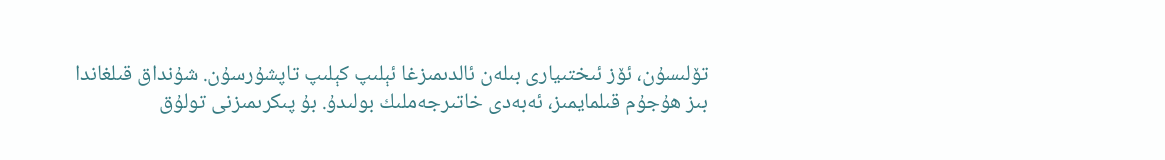تۆلىسۇن، ئۆز ئىختىيارى بىلەن ئالدىمىزغا ئېلىپ كېلىپ تاپشۇرسۇن. شۇنداق قىلغاندا بىز ھۇجۇم قىلمايمىز، ئەبەدى خاتىرجەملىك بولىدۇ. بۇ پىكرىمىزنى تولۇق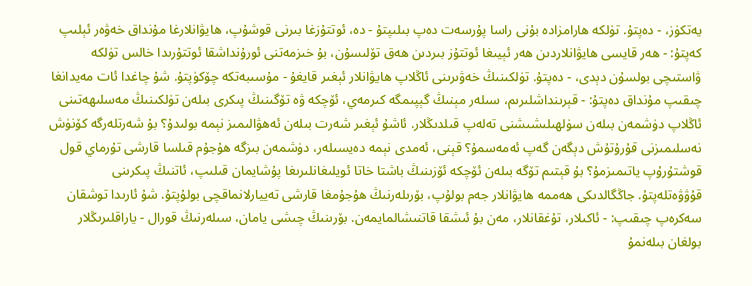يەتكۈز، - دەپتۇ. تۈلكە ھارامزادە بۇنى راسا پۇرسەت دەپ بىلىپتۇ - دە، ئوتتۇزغا بىرنى قوشۇپ، ھايۋانلارغا مۇنداق خەۋەر ئېلىپ كەپتۇ: - ھەر قايسى ھايۋانلاردىن ھەر ئېيىغا ئوتتۇز بىردىن ھەق تۆلىسۇن، بۇ خىزمەتنى ئورۇنداشقا ئوتتۇرىدا خالس تۈلكە ۋاستىچى بولسۇن دېدى، - دەپتۇ. تۈلكىنىڭ خەۋىرىنى ئاڭلاپ ھايۋانلار ئېغىر قايغۇ - مۇسىبەتكە چۆكۈپتۇ. شۇ چاغدا ئات مەيدانغا چىقىپ مۇنداق دەپتۇ: - قېرىنداشلىرىم، سىلەر مېنىڭ گېپىمگە كىرمەي، ئۆچكە ۋە تۆگىنىڭ پىكرى بىلەن تۈلكىنىڭ مەسلىھەتىنى ئاڭلاپ دۈشمەن بىلەن سۈلھىلىشىشنى تەلەپ قىلدىڭلار. ئاشۇ ئېغىر شەرت بىلەن ئەھۋالىمىز نېمە بولىدۇ؟ بۇ شەرتلەرگە كۆنۈش نەسلىمىزنى قۇرۇتۇش دېگەن گەپ ئەمەسمۇ؟ قېنى، ئەمدى نېمە دەيسىلەر، دۈشمەن بىزگە ھۇجۇم قىلسا قارشى تۇرماي قول قوشتۇرۇپ ياتىمىزمۇ؟ بۇ قېتىم تۆگە بىلەن ئۆچكە ئۆزىنىڭ باشتا خاتا ئويلىغانلىرىغا پۇشايمان قىلىپ، ئاتنىڭ پىكرىنى قۇۋۋەتلەپتۇ. جاڭگالدىكى ھەممە ھايۋانلار جەم بولۇپ، بۆرىلەرنىڭ ھۇجۇمغا قارشى تەييارلانماقچى بولۇپتۇ. شۇ ئارىدا توشقان سەكرەپ چىقىپ: - ئاكىلار، تۇغقانلار، مەن بۇ ئىشقا قاتنىشالمايمەن. بۆرىنىڭ چىشى يامان، سىلەرنىڭ قورال - ياراقلىرىڭلار بولغان بىلەنمۇ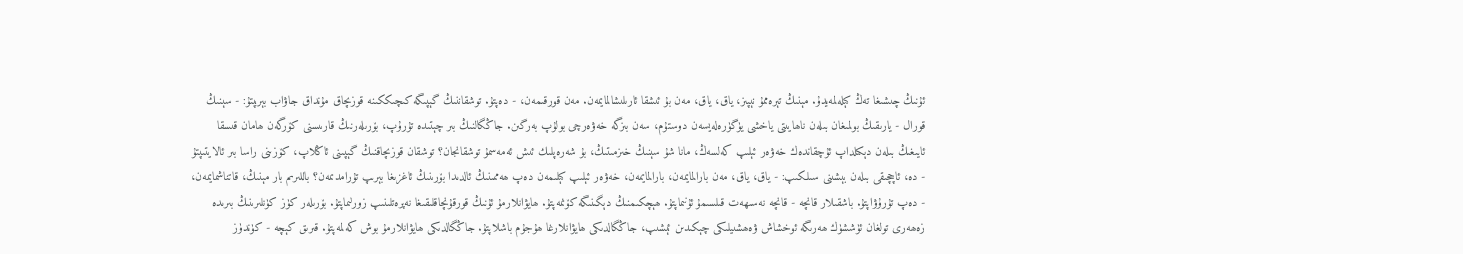ئۇنىڭ چىشىغا تەڭ كېلەلمەيدۇ. مېنىڭ تېرەممۇ نېپىز، ياق، ياق، مەن بۇ ئىشقا ئارىلىشالمايمەن. مەن قورقىمەن، - دەپتۇ. توشقاننىڭ گېپىگە كىچىككىنە قوزىچاق مۇنداق جاۋاب بېرىپتۇ: - سېنىڭ قورال - يارىقىڭ بولمىغان بىلەن ناھايىتى ياخشى يۈگۈرەلەيسەن دوستۇم، سەن بىزگە خەۋەرچى بولۇپ بەرگىن. جاڭگالنىڭ بىر چېتىدە تۇرۇپ، بۆرىلەرنىڭ قارىىسنى كۆرگەن ھامان قىسقا ئايىغىڭ بىلەن دېكىلداپ ئۇچقاندەك خەۋەر ئېلىپ كەلسەڭ، مانا شۇ سېنىڭ خىزمىتىڭ، بۇ شەرەپلىك ئىش ئەمەسمۇ توشقانجان؟ توشقان قوزىچاقنىڭ گېپىنى ئاڭلاپ، كۆزىنى راسا بىر ئالايتىپتۇ - دە، ئاچچىقى بىلەن بېشىنى سىلكىپ: - ياق، ياق، مەن بارالمايمەن، بارالمايمەن، خەۋەر ئېلىپ كېلىمەن دەپ ھەممىنىڭ ئالدىدا بۆرىنىڭ ئاغزىغا بېرىپ تۇرامدىمەن؟ باللىرىم بار مېنىڭ، قاتناشمايمەن، - دەپ تۇرۇۋاپتۇ. باشقىلار قانچە - قانچە نەسىھەت قىلسىمۇ ئۇنىماپتۇ. ھېچكىمنىڭ دېگىنىگە كۆنمەپتۇ. ھايۋانلارمۇ ئۇنىڭ قورقۇنچاقلىقىغا نەپرەتلىنىپ زورلىماپتۇ. بۆرىلەر كۈز كۈنلىرىنىڭ بىرىدە زەھەرى تولغان ئۈششۈك ھەرىگە ئوخشاش ۋەھشىيلىكى چېكىدىن ئېشىپ، جاڭگالدىكى ھايۋانلارغا ھۇجۇم باشلاپتۇ. جاڭگالدىكى ھايۋانلارمۇ بوش كەلمەپتۇ. قىرىق كېچە - كۈندۈز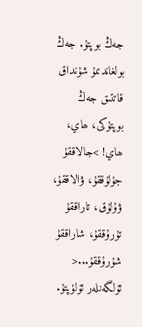جەڭ بوپتۇ. جەڭ بولغاندىمۇ شۇنداق قاتتىق جەڭ بوپتۇكى، ھاي، ھاي! >جالاققۇ جۇلۇققۇ، ۋالاققۇ، ۋۇلۇق، تاراققۇ تۇرۇققۇ، شاراققۇ شۇرۇققۇ...< ئۆلگەنلەر ئۆلۈپتۇ.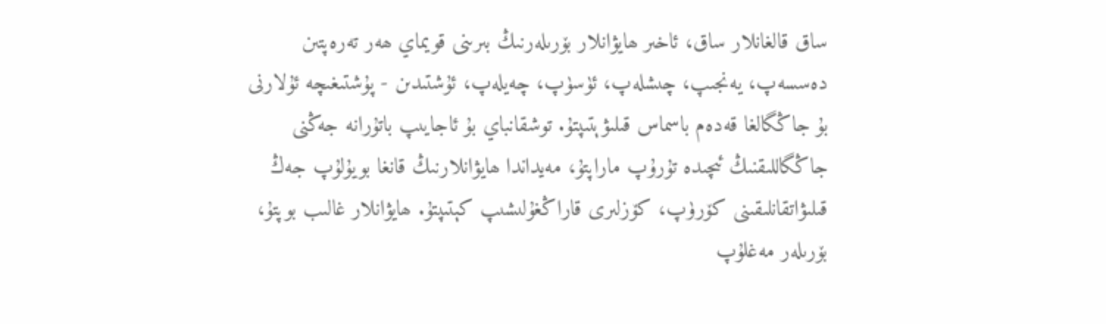ساق قالغانلار ساق، ئاخىر ھايۋانلار بۆرىلەرنىڭ بىرىنى قويماي ھەر تەرەپتىن دەسسەپ، يەنجىپ، چىشلەپ، ئۈسۈپ، چەيلەپ، ئۇشتىدىن - پۇشتىغىچە ئۇلارنى بۇ جاڭگالغا قەدەم باسماس قىلىۋېتىپتۇ. توشقانباي بۇ ئاجايىپ باتۇرانە جەڭنى جاڭگاللىقنىڭ ئىچىدە تۇرۇپ ماراپتۇ، مەيداندا ھايۋانلارنىڭ قانغا بويۇلۇپ جەڭ قىلىۋاتقانلىقىنى كۆرۈپ، كۆزلىرى قاراڭغۇلىشىپ كېتىپتۇ. ھايۋانلار غالىب بوپتۇ، بۆرىلەر مەغلۇپ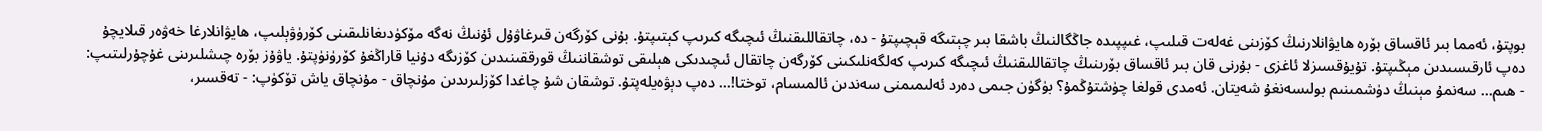بوپتۇ، ئەمما بىر ئاقساق بۆرە ھايۋانلارنىڭ كۆزىنى غەلەت قىلىپ، غىپپىدە جاڭگالنىڭ باشقا بىر چېتىگە قېچىپتۇ - دە، چاتقاللىقنىڭ ئىچىگە كىرىپ كېتىپتۇ. بۇنى كۆرگەن قىرغاۋۇل ئۇنىڭ نەگە مۆكۈدىغانلىقىنى كۆرۈۋېلىپ، ھايۋانلارغا خەۋەر قىلايچۇ دەپ ئارقىسىدىن مېڭىپتۇ. تۇيۇقسىزلا ئاغزى - بۇرنى قان بىر ئاقساق بۆرىنىڭ چاتقاللىقنىڭ ئىچىگە كىرىپ كەلگەنلىكىنى كۆرگەن چاتقال ئىچىدىكى ھېلىقى توشقاننىڭ قورققىنىدىن كۆزىگە دۇنيا قاراڭغۇ كۆرۈنۈپتۇ. ياۋۇز بۆرە چىشلىرىنى غۇچۇرلىتىپ: - ھىم... سەنمۇ مېنىڭ دۈشمىنىم بولىسەنغۇ شەيتان. ئەمدى قولغا چۈشتۇڭمۇ؟ بۈگۈن جىمى دەرد ئەلىمىمنى سەندىن ئالمىسام، توختا!... دەپ دېۋەيلەپتۇ. توشقان شۇ چاغدا كۆزلىرىدىن مۇنچاق - مۇنچاق ياش تۆكۈپ: - تەقسىر،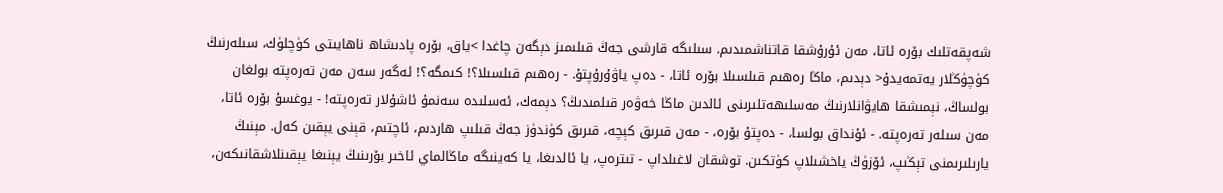شەپقەتلىك بۆرە ئاتا، مەن ئۇرۇشقا قاتناشمىدىم. سىلىگە قارشى جەڭ قىلىمىز دېگەن چاغدا >ياق، بۆرە پادىشاھ ناھايىتى كۈچلۈك، سىلەرنىڭ كۈچۈڭلار يەتمەيدۇ< دېدىم، ماڭا رەھىم قىلسىلا بۆرە ئاتا، - دەپ ياۋۇرۇپتۇ. - رەھىم قىلسىلا؟! كىمگە؟! ئەگەر سەن مەن تەرەپتە بولغان بولساڭ، نېمىشقا ھايۋانلارنىڭ مەسلىھەتلىرىنى ئالدىن ماڭا خەۋەر قىلمىدىڭ؟ دېمەك، ئەسلىدە سەنمۇ ئاشۇلار تەرەپتە! - يوغسۇ بۆرە ئاتا، مەن سىلەر تەرەپتە. - ئۇنداق بولسا، - دەپتۇ بۆرە، - مەن قىرىق كېچە، قىرىق كۈندۈز جەڭ قىلىپ ھاردىم، ئاچتىم، قېنى يېقىن كەل. مېنىڭ يارىلىرىمنى تېڭىپ، ئۆزۈڭ ياخشىلاپ كۈتكىن. توشقان لاغىلداپ - تىترەپ، يا ئالدىغا، يا كەينىگە ماڭالماي ئاخىر بۆرىنىڭ يېنىغا يېقىنلاشقانىكەن،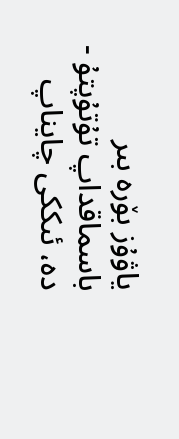ياۋۇز بۆرە بىر باسماقداپ تۇتۇپتۇ - دە، ئىككى چايناپ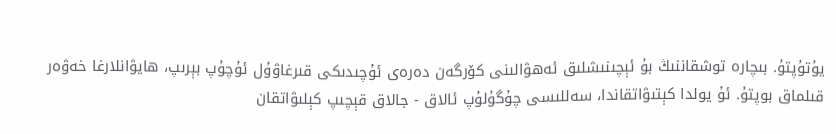يۇتۇپتۇ. بىچارە توشقاننىڭ بۇ ئېچىنىشلىق ئەھۋالىنى كۆرگەن دەرەى ئۇچىدىكى قىرغاۋۇل ئۇچۇپ بېرىپ، ھايۋانلارغا خەۋەر قىلماق بوپتۇ. ئۇ يولدا كېتىۋاتقاندا، سەللىسى چۇگۇلۇپ ئالاق - جالاق قېچىپ كېلىۋاتقان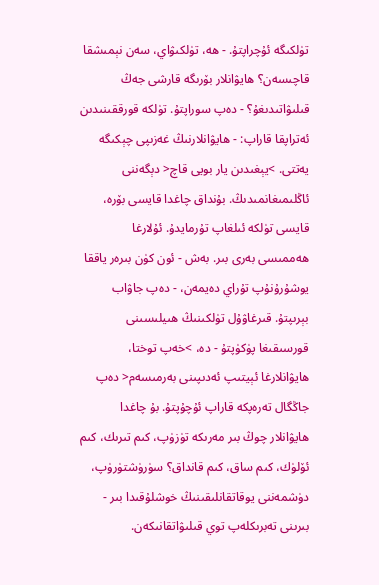تۈلكىگە ئۇچراپتۇ. - ھە، تۈلكىۋاي، سەن نېمىشقا قاچىسەن؟ ھايۋانلار بۆرىگە قارشى جەڭ قىلىۋاتىدىغۇ؟ - دەپ سوراپتۇ. تۈلكە قورققىنىدىن ئەتراپقا قاراپ: - ھايۋانلارنىڭ غەزىپى چېكىگە يەتتى. >يېغىدىن يار بويى قاچ< دېگەننى ئاڭلىمىغانمىدىڭ. بۇنداق چاغدا قايسى بۆرە، قايسى تۈلكە ئىلغاپ تۇرمايدۇ. ئۇلارغا ھەممىسى بەرى بىر. بەش - ئون كۈن بىرەر ياققا يوشۇرۇنۇپ تۇراي دەيمەن، - دەپ جاۋاب بېرىپتۇ. قىرغاۋۇل تۈلكىنىڭ ھىيلىسىنى قورسىقىغا پۈكۈپتۇ - دە، >خەپ توختا، ھايۋانلارغا ئېيتىپ ئەدىپىنى بەرمىسەم< دەپ جاڭگال تەرەپكە قاراپ ئۇچۇپتۇ. بۇ چاغدا ھايۋانلار چوڭ بىر مەرىكە تۈزۈپ، كىم تىرىك، كىم ئۆلۈك، كىم ساق، كىم قانداق؟ سۈرۈشتۈرۈپ، دۈشمەننى يوقاتقانلىقىنىڭ خوشلۇقىدا بىر - بىرىنى تەبرىكلەپ توي قىلىۋاتقانىكەن.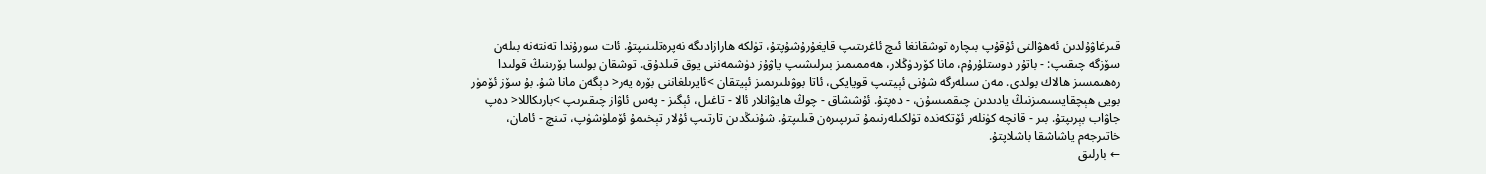قىرغاۋۇلدىن ئەھۋالنى ئۇقۇپ بىچارە توشقانغا ئىچ ئاغرىتىپ قايغۇرۇشۇپتۇ، تۈلكە ھارازادىگە نەپرەتلىنىپتۇ. ئات سورۇندا تەنتەنە بىلەن سۆزگە چىقىپ: - باتۇر دوستلۇرۇم، مانا كۆردۈڭلار، ھەممىمىز بىرلىشىپ ياۋۇز دۈشمەننى يوق قىلدۇق. توشقان بولسا بۆرىنىڭ قولىدا رەھىمسىز ھالاك بولدى. مەن سىلەرگە شۇنى ئېيتىپ قويايكى، ئاتا بوۋىلىرىمىز ئېيتقان >ئايرىلغاننى بۆرە يەر< دېگەن مانا شۇ. بۇ سۆز ئۆمۈر بويى ھېچقايسىمىزنىڭ يادىدىن چىقمىسۇن، - دەپتۇ. ئۇششاق - چوڭ ھايۋانلار ئالا - تاغىل، ئېگىز - پەس ئاۋاز چىقىرىپ >بارىكاللا< دەپ جاۋاب بېرىپتۇ. بىر - قانچە كۈنلەر ئۆتكەندە تۈلكىلەرنىمۇ تىرىپىرەن قىلىپتۇ. شۇنىڭدىن تارتىپ ئۇلار تېخىمۇ ئۆملۈشۈپ، تىنچ - ئامان، خاتىرجەم ياشاشقا باشلاپتۇ.
← بارلىق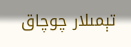تېمىلار چوچاق